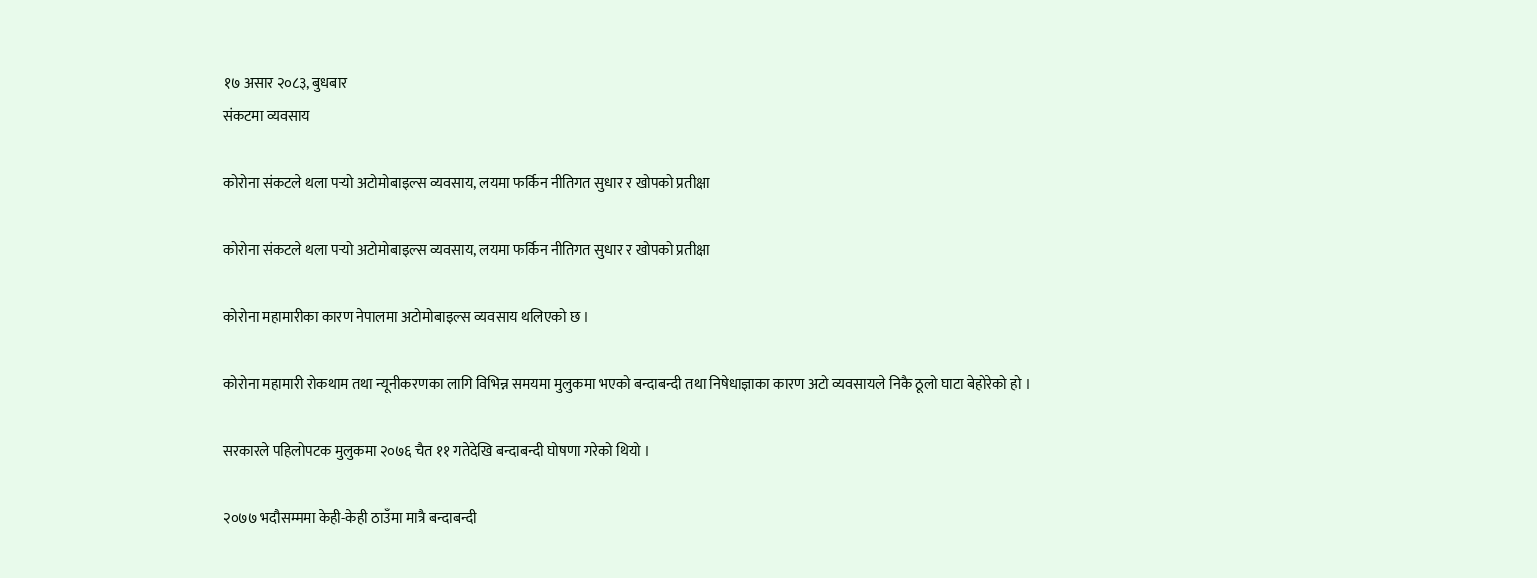१७ असार २०८३, बुधबार
संकटमा व्यवसाय

कोरोना संकटले थला पर्‍यो अटोमोबाइल्स व्यवसाय, लयमा फर्किन नीतिगत सुधार र खोपको प्रतीक्षा

कोरोना संकटले थला पर्‍यो अटोमोबाइल्स व्यवसाय, लयमा फर्किन नीतिगत सुधार र खोपको प्रतीक्षा

कोरोना महामारीका कारण नेपालमा अटोमोबाइल्स व्यवसाय थलिएको छ ।

कोरोना महामारी रोकथाम तथा न्यूनीकरणका लागि विभिन्न समयमा मुलुकमा भएको बन्दाबन्दी तथा निषेधाज्ञाका कारण अटो व्यवसायले निकै ठूलो घाटा बेहोरेको हो ।

सरकारले पहिलोपटक मुलुकमा २०७६ चैत ११ गतेदेखि बन्दाबन्दी घोषणा गरेको थियो ।

२०७७ भदौसम्ममा केही-केही ठाउँमा मात्रै बन्दाबन्दी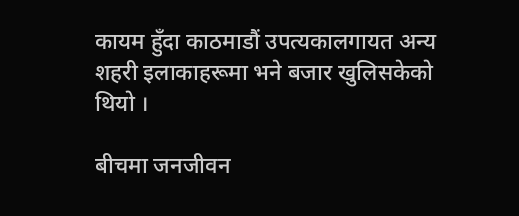कायम हुँदा काठमाडौं उपत्यकालगायत अन्य शहरी इलाकाहरूमा भने बजार खुलिसकेको थियो ।

बीचमा जनजीवन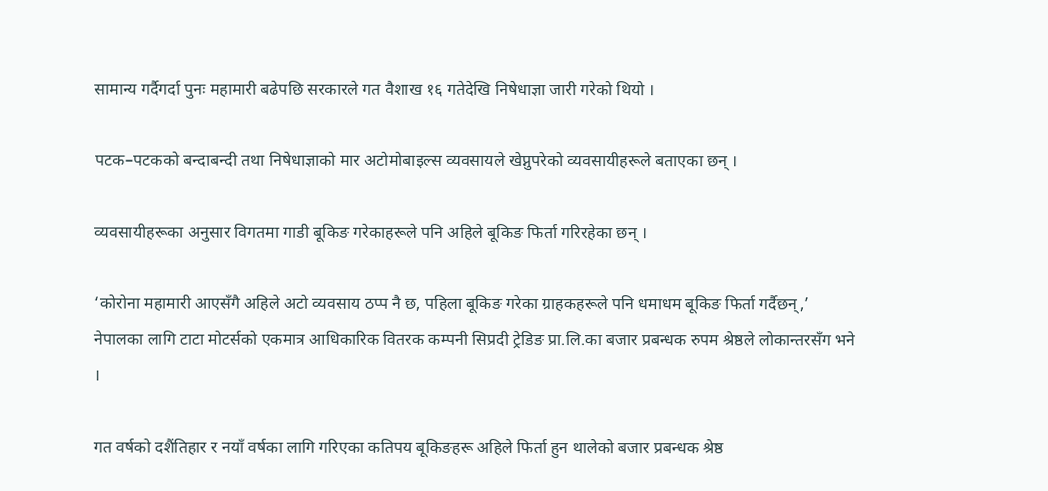सामान्य गर्दैगर्दा पुनः महामारी बढेपछि सरकारले गत वैशाख १६ गतेदेखि निषेधाज्ञा जारी गरेको थियो ।

पटक–पटकको बन्दाबन्दी तथा निषेधाज्ञाको मार अटोमोबाइल्स व्यवसायले खेप्नुपरेको व्यवसायीहरूले बताएका छन् ।

व्यवसायीहरूका अनुसार विगतमा गाडी बूकिङ गरेकाहरूले पनि अहिले बूकिङ फिर्ता गरिरहेका छन् ।

‘कोरोना महामारी आएसँगै अहिले अटो व्यवसाय ठप्प नै छ, पहिला बूकिङ गरेका ग्राहकहरूले पनि धमाधम बूकिङ फिर्ता गर्दैछन्,’ नेपालका लागि टाटा मोटर्सको एकमात्र आधिकारिक वितरक कम्पनी सिप्रदी ट्रेडिङ प्रा.लि.का बजार प्रबन्धक रुपम श्रेष्ठले लोकान्तरसँग भने ।

गत वर्षको दशैंतिहार र नयाँ वर्षका लागि गरिएका कतिपय बूकिङहरू अहिले फिर्ता हुन थालेको बजार प्रबन्धक श्रेष्ठ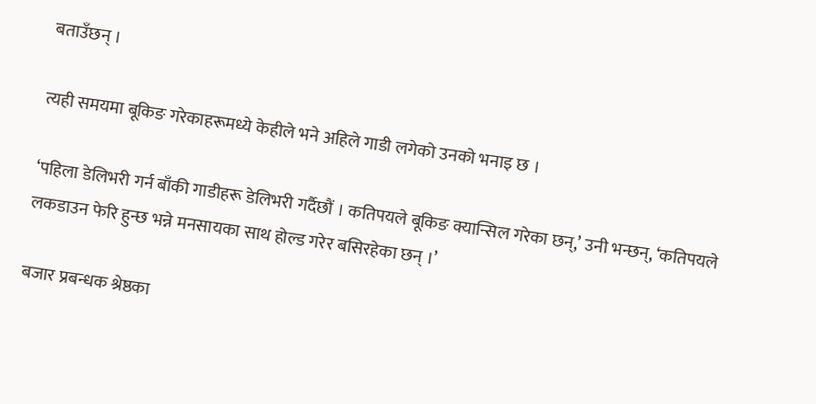बताउँछन् ।

त्यही समयमा बूकिङ गरेकाहरूमध्ये केहीले भने अहिले गाडी लगेको उनको भनाइ छ ।

‘पहिला डेलिभरी गर्न बाँकी गाडीहरू डेलिभरी गर्दैछौं । कतिपयले बूकिङ क्यान्सिल गरेका छन्,’ उनी भन्छन्, ‘कतिपयले लकडाउन फेरि हुन्छ भन्ने मनसायका साथ होल्ड गरेर बसिरहेका छन् ।’

बजार प्रबन्धक श्रेष्ठका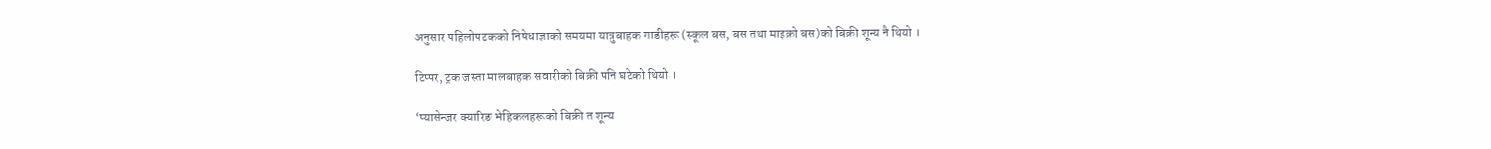अनुसार पहिलोपटकको निषेधाज्ञाको समयमा यात्रुबाहक गाडीहरू (स्कूल बस, बस तथा माइक्रो बस)को बिक्री शून्य नै थियो ।

टिप्पर, ट्रक जस्ता मालबाहक सवारीको बिक्री पनि घटेको थियो ।

‘प्यासेन्जर क्यारिङ भेहिकलहरूको बिक्री त शून्य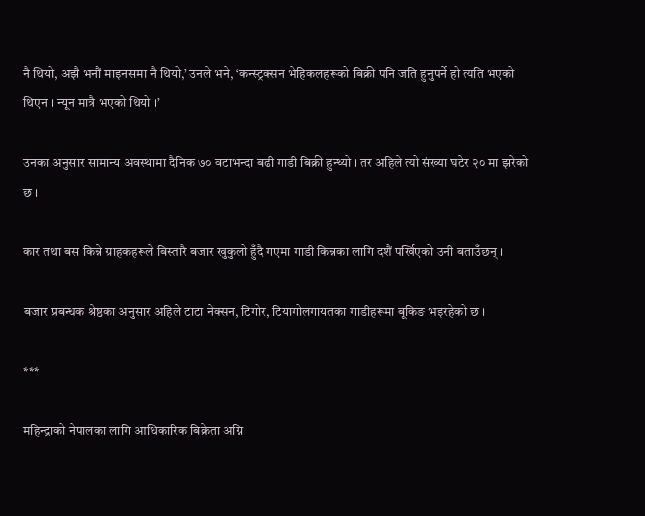नै थियो, अझै भनौं माइनसमा नै थियो,’ उनले भने, ‘कन्स्ट्रक्सन भेहिकलहरूको बिक्री पनि जति हुनुपर्ने हो त्यति भएको थिएन । न्यून मात्रै भएको थियो ।’

उनका अनुसार सामान्य अवस्थामा दैनिक ७० वटाभन्दा बढी गाडी बिक्री हुन्थ्यो । तर अहिले त्यो संख्या घटेर २० मा झरेको छ ।

कार तथा बस किन्ने ग्राहकहरूले बिस्तारै बजार खुकुलो हुँदै गएमा गाडी किन्नका लागि दशैं पर्खिएको उनी बताउँछन् ।

बजार प्रबन्धक श्रेष्ठका अनुसार अहिले टाटा नेक्सन, टिगोर, टियागोलगायतका गाडीहरूमा बूकिङ भइरहेको छ ।

***

महिन्द्राको नेपालका लागि आधिकारिक बिक्रेता अग्नि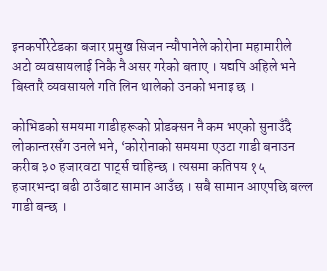इनकर्पोरेटेडका बजार प्रमुख सिजन न्यौपानेले कोरोना महामारीले अटो व्यवसायलाई निकै नै असर गरेको बताए । यद्यपि अहिले भने बिस्तारै व्यवसायले गति लिन थालेको उनको भनाइ छ ।

कोभिडको समयमा गाडीहरूको प्रोडक्सन नै कम भएको सुनाउँदै लोकान्तरसँग उनले भने, ‘कोरोनाको समयमा एउटा गाडी बनाउन करीब ३० हजारवटा पार्ट्स चाहिन्छ । त्यसमा कतिपय १५ हजारभन्दा बढी ठाउँबाट सामान आउँछ । सबै सामान आएपछि बल्ल गाडी बन्छ ।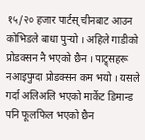१५/२० हजार पार्टस् चीनबाट आउन कोभिडले बाधा पुर्‍यो । अहिले गाडीको प्रोडक्सन नै भएको छैन । पाट्र्सहरू नआइपुग्दा प्रोडक्सन कम भयो । यसले गर्दा अलिअलि भएको मार्केट डिमान्ड पनि फूलफिल भएको छैन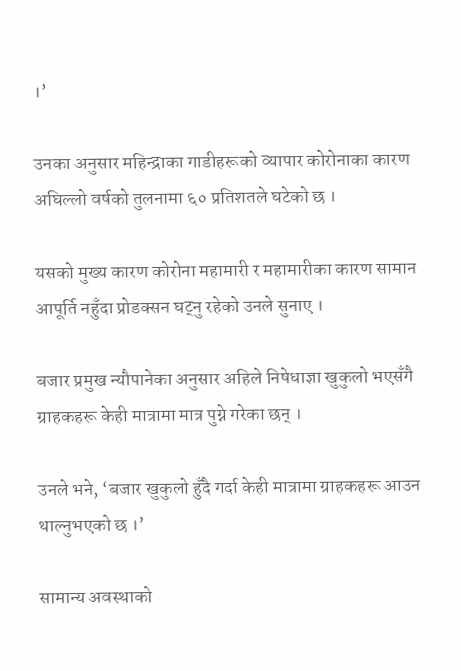।’

उनका अनुसार महिन्द्राका गाडीहरूको व्यापार कोरोनाका कारण अघिल्लो वर्षको तुलनामा ६० प्रतिशतले घटेको छ ।

यसको मुख्य कारण कोरोना महामारी र महामारीका कारण सामान आपूर्ति नहुँदा प्रोडक्सन घट्नु रहेको उनले सुनाए ।

बजार प्रमुख न्यौपानेका अनुसार अहिले निषेधाज्ञा खुकुलो भएसँगै ग्राहकहरू केही मात्रामा मात्र पुग्ने गरेका छन् ।

उनले भने, ‘बजार खुकुलो हुँदै गर्दा केही मात्रामा ग्राहकहरू आउन थाल्नुभएको छ ।’

सामान्य अवस्थाको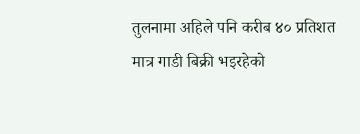तुलनामा अहिले पनि करीब ४० प्रतिशत मात्र गाडी बिक्री भइरहेको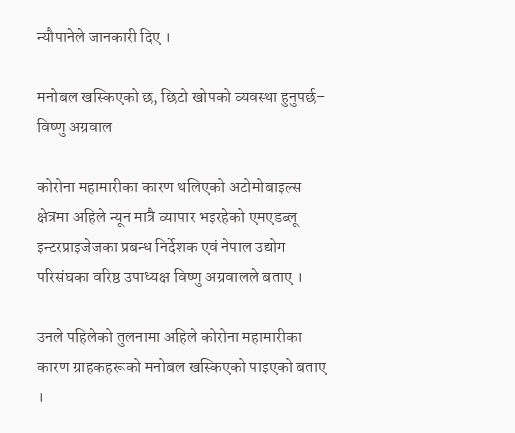न्यौपानेले जानकारी दिए ।

मनोबल खस्किएको छ, छिटो खोपको व्यवस्था हुनुपर्छ– विष्णु अग्रवाल

कोरोना महामारीका कारण थलिएको अटोमोबाइल्स क्षेत्रमा अहिले न्यून मात्रै व्यापार भइरहेको एमएडब्लू इन्टरप्राइजेजका प्रबन्ध निर्देशक एवं नेपाल उद्योग परिसंघका वरिष्ठ उपाध्यक्ष विष्णु अग्रवालले बताए ।

उनले पहिलेको तुलनामा अहिले कोरोना महामारीका कारण ग्राहकहरूको मनोबल खस्किएको पाइएको बताए ।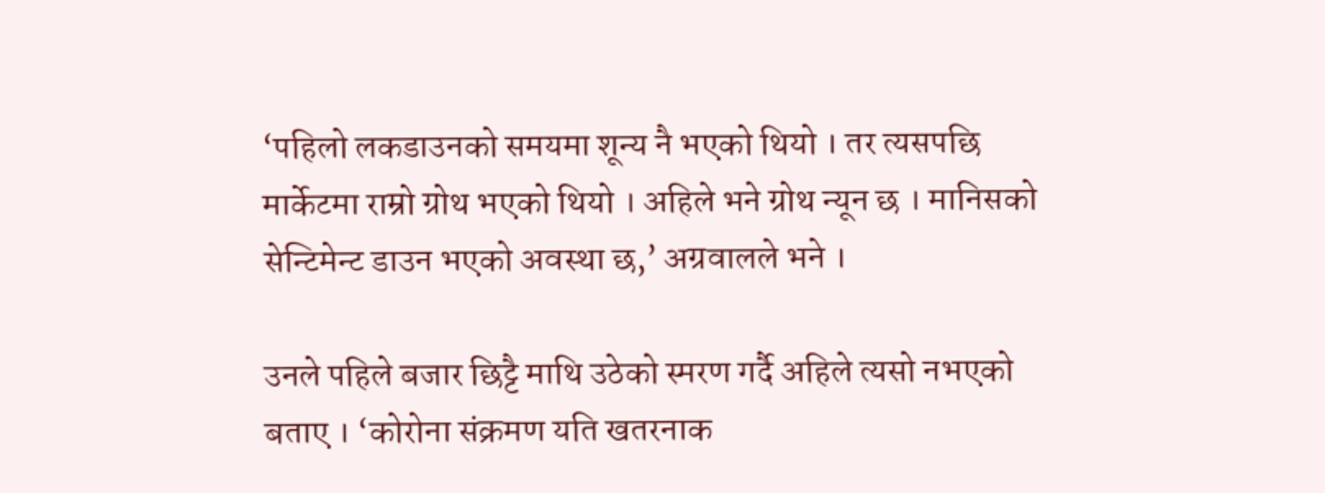‘पहिलो लकडाउनको समयमा शून्य नै भएको थियो । तर त्यसपछि मार्केटमा राम्रो ग्रोथ भएको थियो । अहिले भने ग्रोथ न्यून छ । मानिसको सेन्टिमेन्ट डाउन भएको अवस्था छ,’ अग्रवालले भने ।

उनले पहिले बजार छिट्टै माथि उठेको स्मरण गर्दै अहिले त्यसो नभएको बताए । ‘कोरोना संक्रमण यति खतरनाक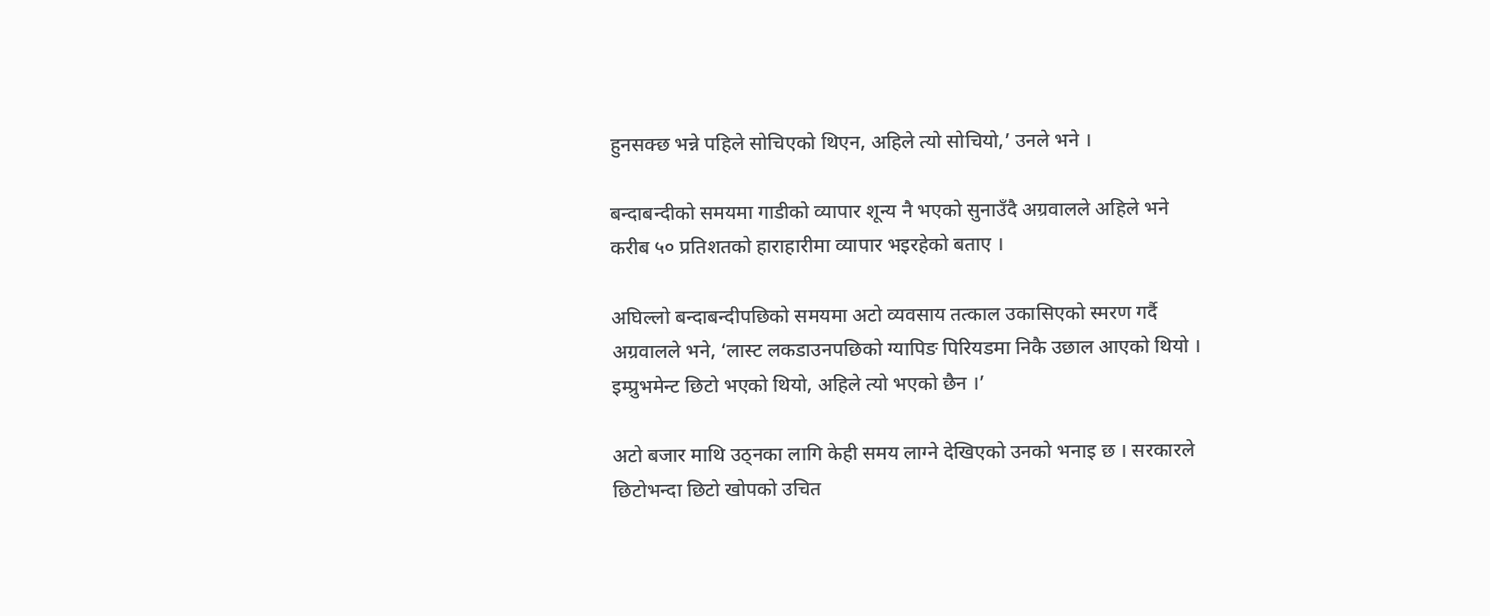हुनसक्छ भन्ने पहिले सोचिएको थिएन, अहिले त्यो सोचियो,’ उनले भने ।

बन्दाबन्दीको समयमा गाडीको व्यापार शून्य नै भएको सुनाउँदै अग्रवालले अहिले भने करीब ५० प्रतिशतको हाराहारीमा व्यापार भइरहेको बताए ।

अघिल्लो बन्दाबन्दीपछिको समयमा अटो व्यवसाय तत्काल उकासिएको स्मरण गर्दै अग्रवालले भने, ‘लास्ट लकडाउनपछिको ग्यापिङ पिरियडमा निकै उछाल आएको थियो । इम्प्रुभमेन्ट छिटो भएको थियो, अहिले त्यो भएको छैन ।’

अटो बजार माथि उठ्नका लागि केही समय लाग्ने देखिएको उनको भनाइ छ । सरकारले छिटोभन्दा छिटो खोपको उचित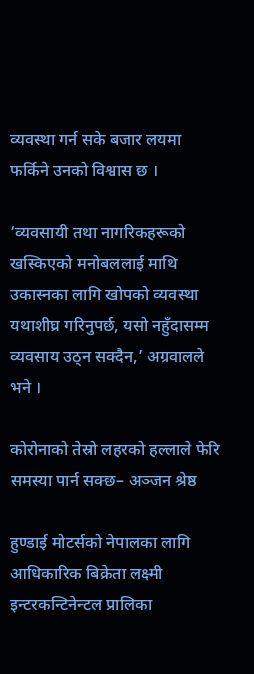व्यवस्था गर्न सके बजार लयमा फर्किने उनको विश्वास छ ।

‘व्यवसायी तथा नागरिकहरूको खस्किएको मनोबललाई माथि उकास्नका लागि खोपको व्यवस्था यथाशीघ्र गरिनुपर्छ, यसो नहुँदासम्म व्यवसाय उठ्न सक्दैन,’ अग्रवालले भने ।

कोरोनाको तेस्रो लहरको हल्लाले फेरि समस्या पार्न सक्छ– अञ्जन श्रेष्ठ

हुण्डाई मोटर्सको नेपालका लागि आधिकारिक बिक्रेता लक्ष्मी इन्टरकन्टिनेन्टल प्रालिका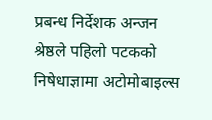प्रबन्ध निर्देशक अन्जन श्रेष्ठले पहिलो पटकको निषेधाज्ञामा अटोमोबाइल्स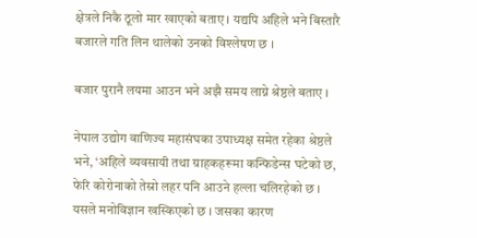क्षेत्रले निकै ठूलो मार खाएको बताए । यद्यपि अहिले भने बिस्तारै बजारले गति लिन थालेको उनको विश्लेषण छ ।

बजार पुरानै लयमा आउन भने अझै समय लाग्ने श्रेष्ठले बताए ।

नेपाल उद्योग वाणिज्य महासंघका उपाध्यक्ष समेत रहेका श्रेष्ठले भने, ‘अहिले व्यवसायी तथा ग्राहकहरूमा कन्फिडेन्स घटेको छ, फेरि कोरोनाको तेस्रो लहर पनि आउने हल्ला चलिरहेको छ । यसले मनोविज्ञान खस्किएको छ । जसका कारण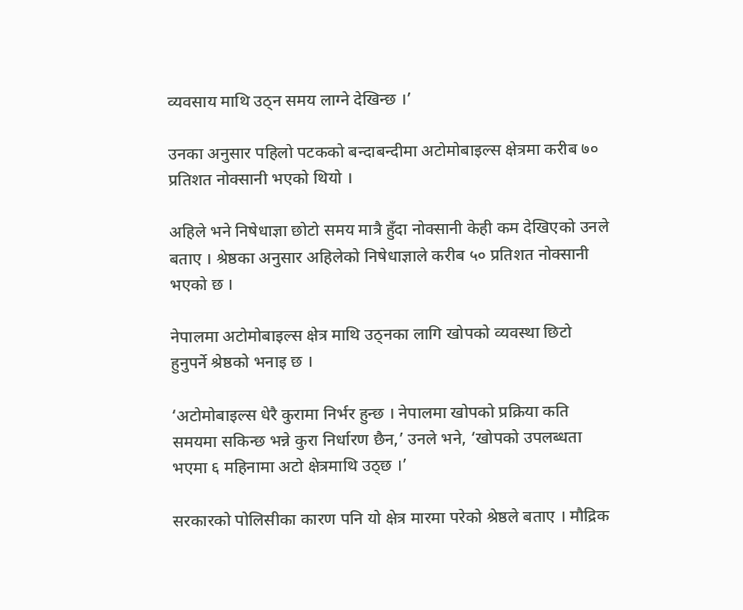व्यवसाय माथि उठ्न समय लाग्ने देखिन्छ ।’

उनका अनुसार पहिलो पटकको बन्दाबन्दीमा अटोमोबाइल्स क्षेत्रमा करीब ७० प्रतिशत नोक्सानी भएको थियो ।

अहिले भने निषेधाज्ञा छोटो समय मात्रै हुँदा नोक्सानी केही कम देखिएको उनले बताए । श्रेष्ठका अनुसार अहिलेको निषेधाज्ञाले करीब ५० प्रतिशत नोक्सानी भएको छ ।

नेपालमा अटोमोबाइल्स क्षेत्र माथि उठ्नका लागि खोपको व्यवस्था छिटो हुनुपर्ने श्रेष्ठको भनाइ छ ।

‘अटोमोबाइल्स धेरै कुरामा निर्भर हुन्छ । नेपालमा खोपको प्रक्रिया कति समयमा सकिन्छ भन्ने कुरा निर्धारण छैन,’ उनले भने, ‘खोपको उपलब्धता भएमा ६ महिनामा अटो क्षेत्रमाथि उठ्छ ।’

सरकारको पोलिसीका कारण पनि यो क्षेत्र मारमा परेको श्रेष्ठले बताए । मौद्रिक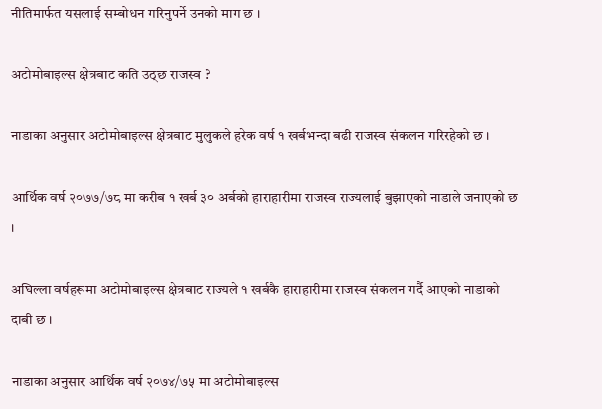नीतिमार्फत यसलाई सम्बोधन गरिनुपर्ने उनको माग छ ।

अटोमोबाइल्स क्षेत्रबाट कति उठ्छ राजस्व ?

नाडाका अनुसार अटोमोबाइल्स क्षेत्रबाट मुलुकले हरेक वर्ष १ खर्बभन्दा बढी राजस्व संकलन गरिरहेको छ ।

आर्थिक वर्ष २०७७/७८ मा करीब १ खर्ब ३० अर्बको हाराहारीमा राजस्व राज्यलाई बुझाएको नाडाले जनाएको छ ।

अघिल्ला वर्षहरूमा अटोमोबाइल्स क्षेत्रबाट राज्यले १ खर्बकै हाराहारीमा राजस्व संकलन गर्दै आएको नाडाको दाबी छ ।

नाडाका अनुसार आर्थिक वर्ष २०७४/७५ मा अटोमोबाइल्स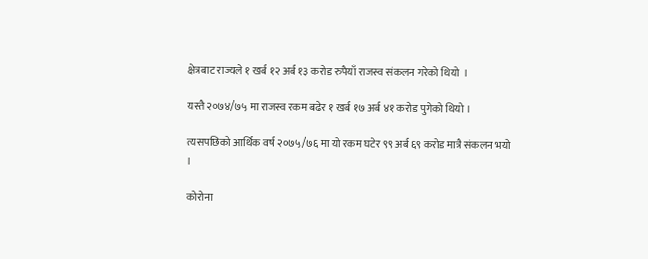क्षेत्रबाट राज्यले १ खर्ब १२ अर्ब १३ करोड रुपैयाँ राजस्व संकलन गरेको थियो  ।

यस्तै २०७४/७५ मा राजस्व रकम बढेर १ खर्ब १७ अर्ब ४१ करोड पुगेको थियो ।

त्यसपछिको आर्थिक वर्ष २०७५/७६ मा यो रकम घटेर ९९ अर्ब ६९ करोड मात्रै संकलन भयो ।

कोरोना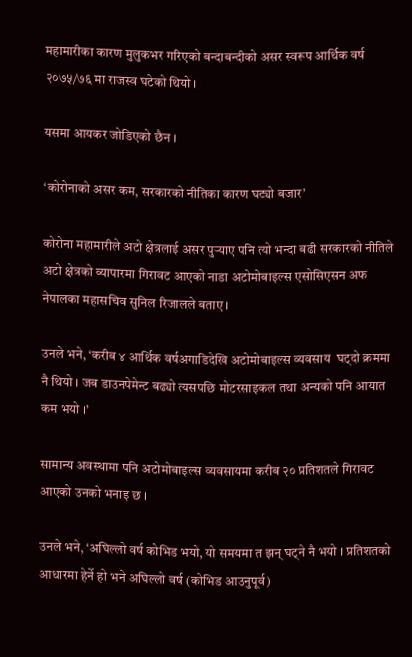महामारीका कारण मुलुकभर गरिएको बन्दाबन्दीको असर स्वरूप आर्थिक वर्ष २०७५/७६ मा राजस्व घटेको थियो ।

यसमा आयकर जोडिएको छैन ।

‘कोरोनाको असर कम, सरकारको नीतिका कारण घट्यो बजार’

कोरोना महामारीले अटो क्षेत्रलाई असर पुर्‍याए पनि त्यो भन्दा बढी सरकारको नीतिले अटो क्षेत्रको व्यापारमा गिरावट आएको नाडा अटोमोबाइल्स एसोसिएसन अफ नेपालका महासचिव सुनिल रिजालले बताए ।

उनले भने, ‘करीब ४ आर्थिक वर्षअगाडिदेखि अटोमोबाइल्स व्यवसाय  घट्दो क्रममा नै थियो । जब डाउनपेमेन्ट बढ्यो त्यसपछि मोटरसाइकल तथा अन्यको पनि आयात कम भयो ।’

सामान्य अवस्थामा पनि अटोमोबाइल्स व्यवसायमा करीब २० प्रतिशतले गिरावट आएको उनको भनाइ छ ।

उनले भने, ‘अघिल्लो वर्ष कोभिड भयो, यो समयमा त झन् घट्ने नै भयो । प्रतिशतको आधारमा हेर्ने हो भने अघिल्लो वर्ष (कोभिड आउनुपूर्व)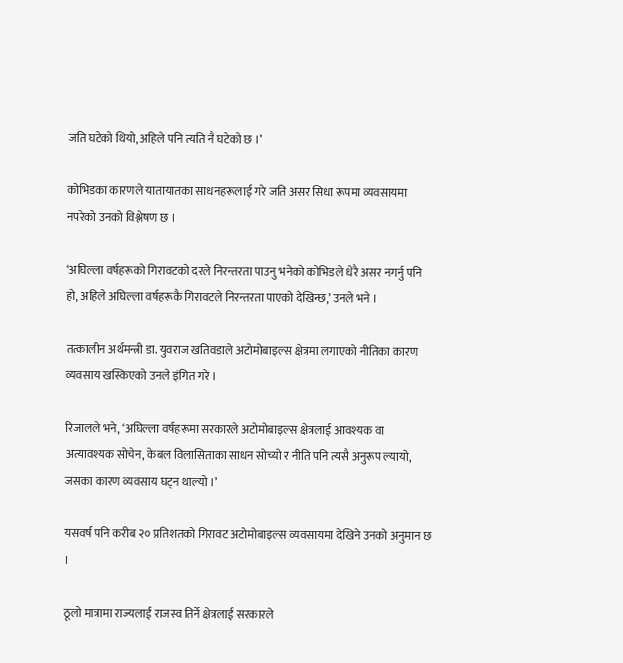जति घटेको थियो, अहिले पनि त्यति नै घटेको छ ।’

कोभिडका कारणले यातायातका साधनहरूलाई गरे जति असर सिधा रूपमा व्यवसायमा नपरेको उनको विश्लेषण छ ।

‘अघिल्ला वर्षहरूको गिरावटको दरले निरन्तरता पाउनु भनेको कोभिडले धेरै असर नगर्नु पनि हो, अहिले अघिल्ला वर्षहरूकै गिरावटले निरन्तरता पाएको देखिन्छ,’ उनले भने ।

तत्कालीन अर्थमन्त्री डा. युवराज खतिवडाले अटोमोबाइल्स क्षेत्रमा लगाएको नीतिका कारण व्यवसाय खस्किएको उनले इंगित गरे ।

रिजालले भने, ‘अघिल्ला वर्षहरूमा सरकारले अटोमोबाइल्स क्षेत्रलाई आवश्यक वा अत्यावश्यक सोचेन, केबल विलासिताका साधन सोच्यो र नीति पनि त्यसै अनुरूप ल्यायो, जसका कारण व्यवसाय घट्न थाल्यो ।’

यसवर्ष पनि करीब २० प्रतिशतको गिरावट अटोमोबाइल्स व्यवसायमा देखिने उनको अनुमान छ ।

ठूलो मात्रामा राज्यलाई राजस्व तिर्ने क्षेत्रलाई सरकारले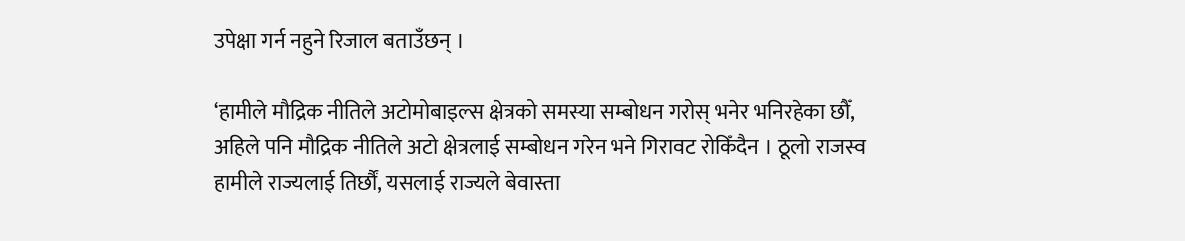उपेक्षा गर्न नहुने रिजाल बताउँछन् ।

‘हामीले मौद्रिक नीतिले अटोमोबाइल्स क्षेत्रको समस्या सम्बोधन गरोस् भनेर भनिरहेका छौँ, अहिले पनि मौद्रिक नीतिले अटो क्षेत्रलाई सम्बोधन गरेन भने गिरावट रोकिँदैन । ठूलो राजस्व हामीले राज्यलाई तिर्छौं, यसलाई राज्यले बेवास्ता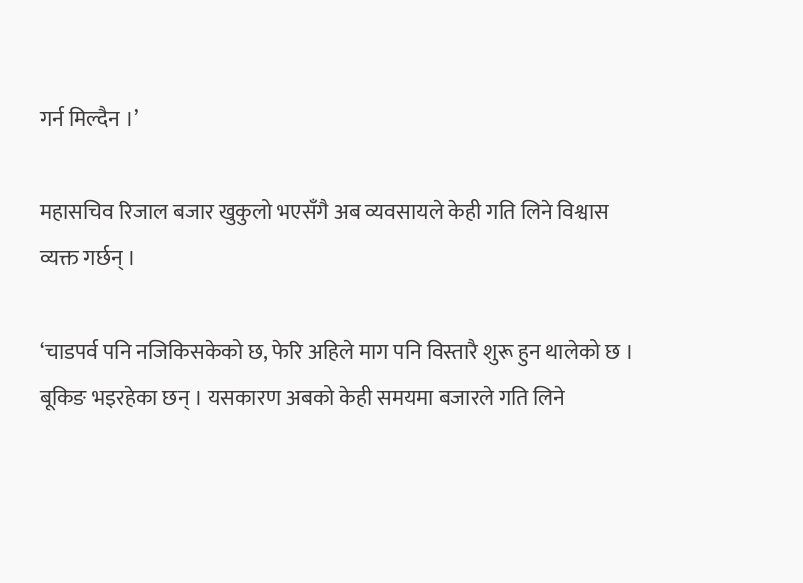गर्न मिल्दैन ।’

महासचिव रिजाल बजार खुकुलो भएसँगै अब व्यवसायले केही गति लिने विश्वास व्यक्त गर्छन् ।

‘चाडपर्व पनि नजिकिसकेको छ, फेरि अहिले माग पनि विस्तारै शुरू हुन थालेको छ । बूकिङ भइरहेका छन् । यसकारण अबको केही समयमा बजारले गति लिने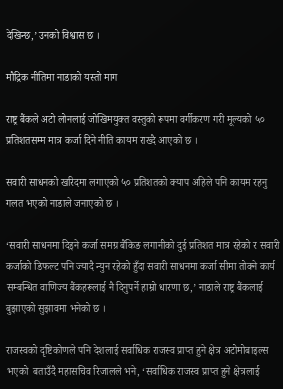देखिन्छ,’ उनको विश्वास छ ।

मौद्रिक नीतिमा नाडाको यस्तो माग

राष्ट्र बैंकले अटो लोनलाई जोखिमयुक्त वस्तुको रूपमा वर्गीकरण गरी मूल्यको ५० प्रतिशतसम्म मात्र कर्जा दिने नीति कायम राख्दै आएको छ ।

सवारी साधनको खरिदमा लगाएको ५० प्रतिशतको क्याप अहिले पनि कायम रहनु गलत भएको नाडाले जनाएको छ ।

‘सवारी साधनमा दिइने कर्जा समग्र बैंकिङ लगानीको दुई प्रतिशत मात्र रहेको र सवारी कर्जाको डिफल्ट पनि ज्यादै न्युन रहेको हुँदा सवारी साधनमा कर्जा सीमा तोक्ने कार्य सम्बन्धित वाणिज्य बैंकहरूलाई नै दिनुपर्ने हाम्रो धारणा छ,’ नाडाले राष्ट्र बैंकलाई बुझाएको सुझावमा भनेको छ ।

राजस्वको दृष्टिकोणले पनि देशलाई सर्वाधिक राजस्व प्राप्त हुने क्षेत्र अटोमोबाइल्स भएको  बताउँदै महासचिव रिजालले भने, ‘सर्वाधिक राजस्व प्राप्त हुने क्षेत्रलाई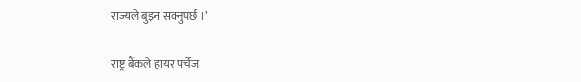राज्यले बुझ्न सक्नुपर्छ ।’

राष्ट्र बैंकले हायर पर्चेज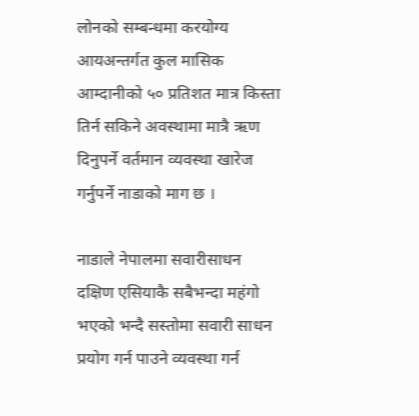लोनको सम्बन्धमा करयोग्य आयअन्तर्गत कुल मासिक आम्दानीको ५० प्रतिशत मात्र किस्ता तिर्न सकिने अवस्थामा मात्रै ऋण दिनुपर्ने वर्तमान व्यवस्था खारेज गर्नुपर्ने नाडाको माग छ ।

नाडाले नेपालमा सवारीसाधन दक्षिण एसियाकै सबैभन्दा महंगो भएको भन्दै सस्तोमा सवारी साधन प्रयोग गर्न पाउने व्यवस्था गर्न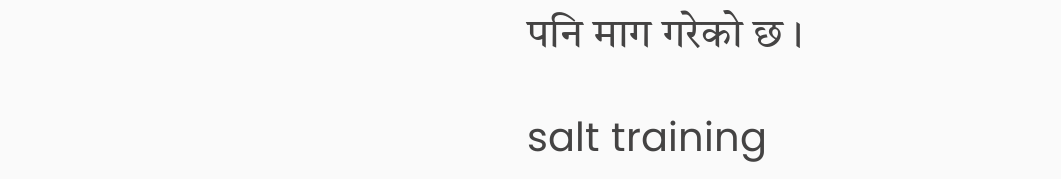पनि माग गरेको छ ।

salt training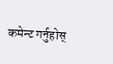कमेन्ट गर्नुहोस्